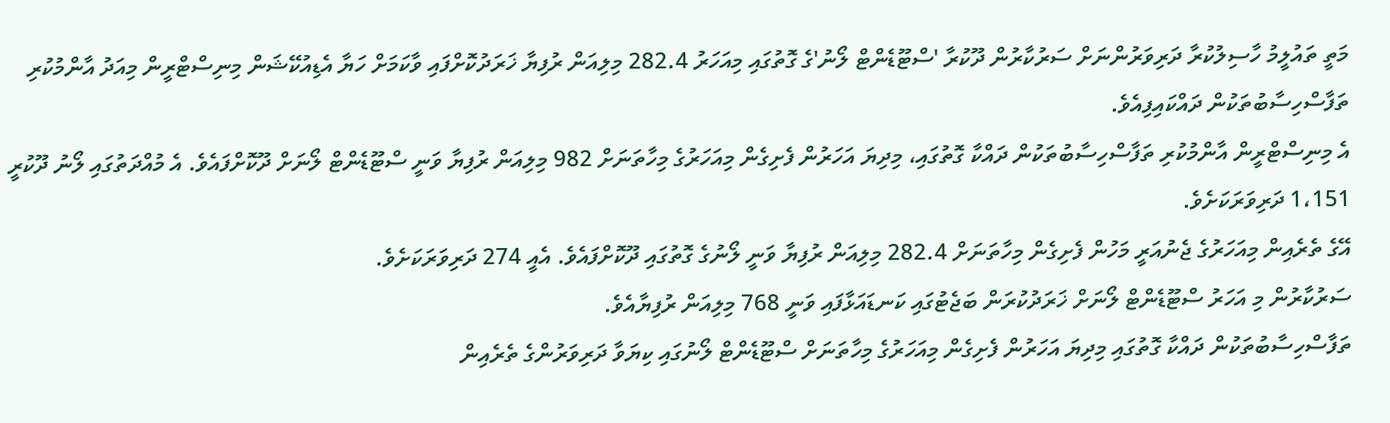މަތީ ތައުލީމު ހާސިލުކުރާ ދަރިވަރުންނަށް ސަރުކާރުން ދޫކުރާ 'ސްޓޫޑެންޓް ލޯނު'ގެ ގޮތުގައި މިއަހަރު 282.4 މިލިއަން ރުފިޔާ ޚަރަދުކޮށްފައި ވާކަމަށް ހަޔާ އެޑިއުކޭޝަން މިނިސްޓްރީން މިއަދު އާންމުކުރި ތަފާސްހިސާބުތަކުން ދައްކައިފިއެވެ.
އެ މިނިސްޓްރީން އާންމުކުރި ތަފާސްހިސާބުތަކުން ދައްކާ ގޮތުގައި، މިދިޔަ އަހަރުން ފެށިގެން މިއަހަރުގެ މިހާތަނަށް 982 މިލިއަން ރުފިޔާ ވަނީ ސްޓޫޑެންޓް ލޯނަށް ދޫކޮށްފައެވެ. އެ މުއްދަތުގައި ލޯނު ދޫކުރީ 1،151 ދަރިވަރަކަށެވެ.
އޭގެ ތެރެއިން މިއަހަރުގެ ޖެނުއަރީ މަހުން ފެށިގެން މިހާތަނަށް 282.4 މިލިއަން ރުފިޔާ ވަނީ ލޯނުގެ ގޮތުގައި ދޫކޮށްފައެވެ. އެއީ 274 ދަރިވަރަކަށެވެ.
ސަރުކާރުން މި އަހަރު ސްޓޫޑެންޓް ލޯނަށް ޚަރަދުކުރަން ބަޖެޓުގައި ކަނޑައަޅާފައި ވަނީ 768 މިލިއަން ރުފިޔާއެވެ.
ތަފާސްހިސާބުތަކުން ދައްކާ ގޮތުގައި މިދިޔަ އަހަރުން ފެށިގެން މިއަހަރުގެ މިހާތަނަށް ސްޓޫޑެންޓް ލޯނުގައި ކިޔަވާ ދަރިވަރުންގެ ތެރެއިން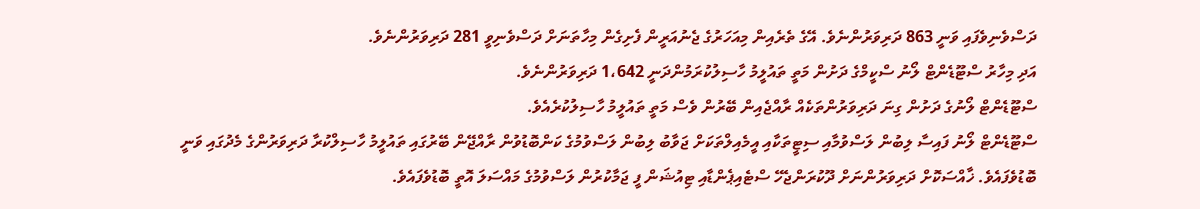ދަސްވެނިވެފައި ވަނީ 863 ދަރިވަރުންނެވެ. އޭގެ ތެރެއިން މިއަހަރުގެ ޖެނުއަރީން ފެށިގެން މިހާތަނަށް ދަސްވެނިވީ 281 ދަރިވަރުންނެވެ.
އަދި މިހާރު ސްޓޫޑެންޓް ލޯނު ސްކީމްގެ ދަށުން މަތީ ތައުލީމު ހާސިލުކުރަމުންދަނީ 1،642 ދަރިވަރުންނެވެ.
ސްޓޫޑެންޓް ލޯނުގެ ދަށުން ގިނަ ދަރިވަރުންތަކެއް ރާއްޖެއިން ބޭރުން ވެސް މަތީ ތައުލީމު ހާސިލުކުރެއެވެ.
ސްޓޫޑެންޓް ލޯނު ފައިސާ ލިބުން ލަސްވުމާއި ސިޓީތަކާއި އީމެއިލްތަކަށް ޖަވާބު ލިބުން ލަސްވުމުގެ ކަންބޮޑުވުން ރާއްޖޭން ބޭރުގައި ތައުލީމު ހާސިލްކުރާ ދަރިވަރުންގެ މެދުގައި ވަނީ ބޮޑުވެފައެވެ. ޚާއްސަކޮށް ދަރިވަރުންނަށް ދޫކުރަންޖެހޭ ސްޓެއިޕެންޑާއި ޓިއުޝަން ފީ ޖަމާކުރުން ލަސްވުމުގެ މައްސަލަ އޮތީ ބޮޑުވެފައެވެ.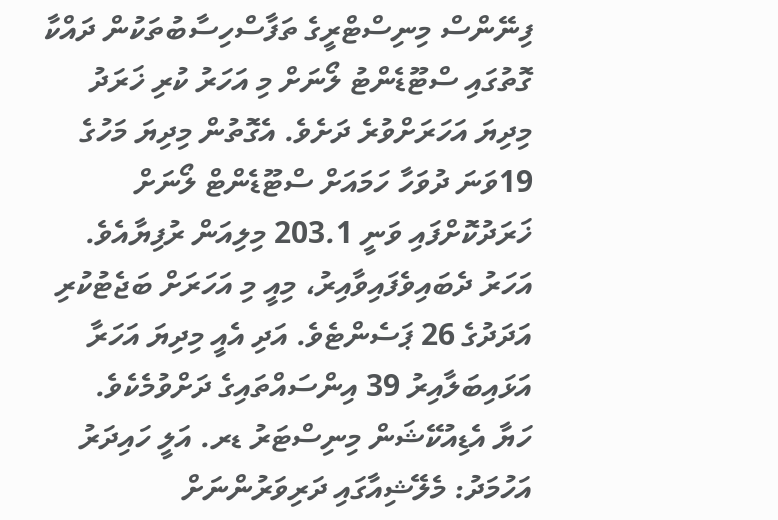ފިނޭންސް މިނިސްޓްރީގެ ތަފާސްހިސާބުތަކުން ދައްކާ ގޮތުގައި ސްޓޫޑެންޓު ލޯނަށް މި އަހަރު ކުރި ޚަރަދު މިދިޔަ އަހަރަށްވުރެ ދަށެވެ. އެގޮތުން މިދިޔަ މަހުގެ 19ވަނަ ދުވަހާ ހަމައަށް ސްޓޫޑެންޓް ލޯނަށް ޚަރަދުކޮށްފައި ވަނީ 203.1 މިލިއަން ރުފިޔާއެވެ. އަހަރު ދެބައިވެފައިވާއިރު، މިއީ މި އަހަރަށް ބަޖެޓުކުރި އަދަދުގެ 26 ޕަސެންޓެވެ. އަދި އެއީ މިދިޔަ އަހަރާ އަޅައިބަލާއިރު 39 އިންސައްތައިގެ ދަށްވުމެކެވެ.
ހަޔާ އެޑިއުކޭޝަން މިނިސްޓަރު ޑރ. އަލީ ހައިދަރު އަހުމަދު: މެލޭޝިއާގައި ދަރިވަރުންނަށް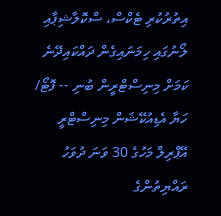އިތުރުކުރި ޓެކްސް، ސްކޮލާޝިޕާއި ލޯނުގައި ހިމަނައިގެން ދައްކައިދޭނެ ކަމަށް މިނިސްޓްރީން ބުނި -- ފޮޓޯ/ ހަޔާ އެޑިއުކޭޝަން މިނިސްޓްރީ
އޭޕްރިލް މަހުގެ 30 ވަނަ ދުވަހު ރައްޔިތުންގެ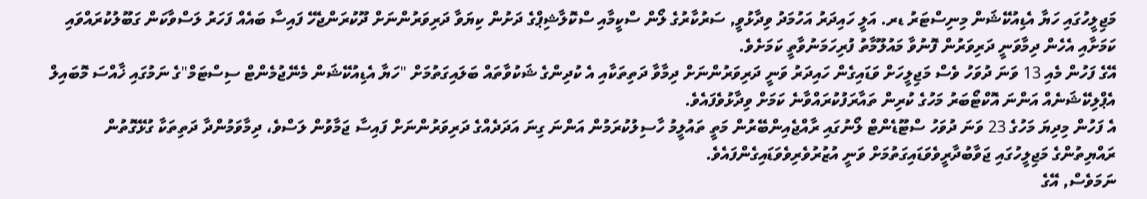މަޖިލީހުގައި ހަޔާ އެޑިއުކޭޝަން މިނިސްޓަރު ޑރ. އަލީ ހައިދަރު އަހުމަދު ވިދާޅުވީ, ސަރުކާރުގެ ލޯން ސްކީމާއި ސްކޮލާޝިޕްގެ ދަށުން ކިޔަވާ ދަރިވަރުންނަށް ދޫކުރަންޖެހޭ ފައިސާ ބައެއް ފަހަރު ލަސްވާކަން ގަބޫލުކުރައްވައި ކަމަށާއި އެހެން ދިމާވަނީ ދަރިވަރުން ފޮނުވާ މައުލޫމާތު ފުރިހަމަނުވާތީ ކަމަށެވެ.
އޭގެ ފަހުން މެއި 13 ވަނަ ދުވަހު ވެސް މަޖިލީހަށް ވަޑައިގެން ހައިދަރު ވަނީ ދަރިވަރުންނަށް ދިމާވާ ދަތިތަކާއި އެ ކުދިންގެ ޝަކުވާތައް ބަލައިގަތުމަށް "ހަޔާ އެޑިއުކޭޝަން މެނޭޖުމެންޓް ސިސްޓަމް"ގެ ނަމުގައި ޚާއްސަ މޮބައިލް އެޕްލިކޭޝަނެއް އަންނަ އޮކްޓޯބަރު މަހުގެ ކުރިން ތައާރަފުކުރައްވާނެ ކަމަށް ވިދާޅުވެފައެވެ.
އެ ފަހުން މިދިޔަ މަހުގެ 23 ވަނަ ދުވަހު ސްޓޫޑެންޓް ލޯނުގައި ރާއްޖެއިންބޭރުން މަތީ ތައުލީމު ހާސިލުކުރަމުން އަންނަ ގިނަ އަދަދެއްގެ ދަރިވަރުންނަށް ފައިސާ ޖަމާވުން ލަސްވެ، ދިމާވަމުންދާ ދަތިތަކާ ގުޅޭގޮތުން ރައްޔިތުންގެ މަޖިލީހުގައި ޖަވާބުދާރީވެވަޑައިގަތުމަށް ވަނީ އުޒުރުވެރިވެވަޑައިގެންފައެވެ.
ނަމަވެސް, އޭގެ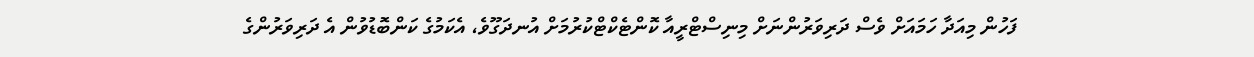ފަހުން މިއަދާ ހަމައަށް ވެސް ދަރިވަރުންނަށް މިނިސްޓްރީއާ ކޮންޓެކްޓްކުރުމަށް އުނދަގޫވެ، އެކަމުގެ ކަންބޮޑުވުން އެ ދަރިވަރުންގެ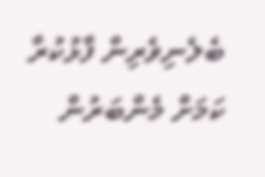ބެލެނިވެރިން ފާޅުކުރާ ކަމަށް މެންބަރުން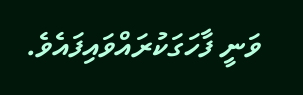ވަނީ ފާހަގަކުރައްވައިފައެވެ.